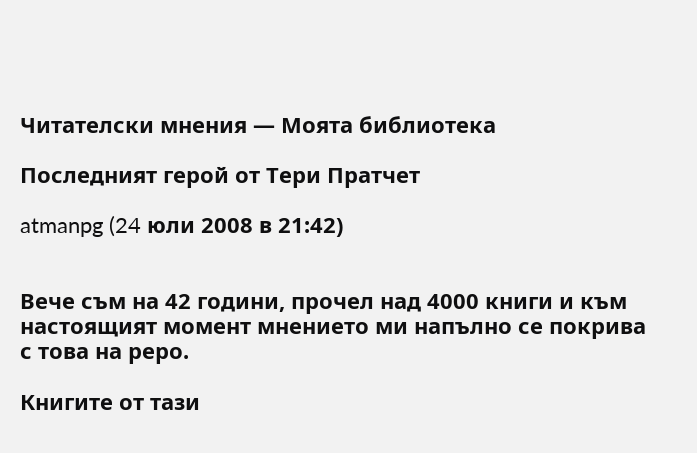Читателски мнения — Моята библиотека

Последният герой от Тери Пратчет

atmanpg (24 юли 2008 в 21:42)


Вече съм на 42 години, прочел над 4000 книги и към настоящият момент мнението ми напълно се покрива с това на реро.

Книгите от тази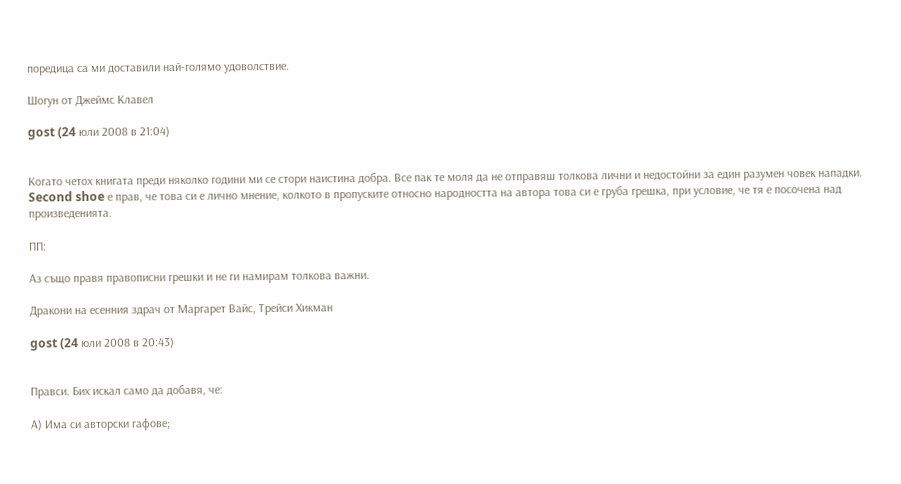поредица са ми доставили най-голямо удоволствие.

Шогун от Джеймс Клавел

gost (24 юли 2008 в 21:04)


Когато четох книгата преди няколко години ми се стори наистина добра. Все пак те моля да не отправяш толкова лични и недостойни за един разумен човек нападки. Second shoe е прав, че това си е лично мнение, колкото в пропуските относно народността на автора това си е груба грешка, при условие, че тя е посочена над произведенията.

ПП:

Аз също правя правописни грешки и не ги намирам толкова важни.

Дракони на есенния здрач от Маргарет Вайс, Трейси Хикман

gost (24 юли 2008 в 20:43)


Правси. Бих искал само да добавя, че:

А) Има си авторски гафове;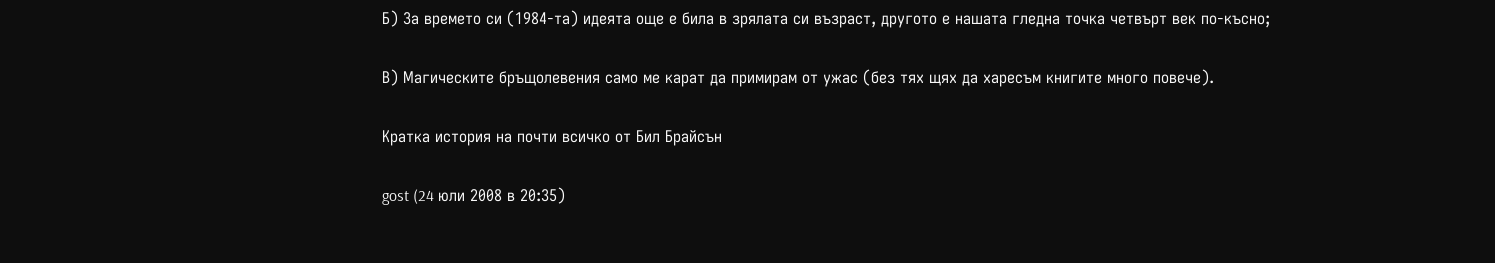Б) За времето си (1984-та) идеята още е била в зрялата си възраст, другото е нашата гледна точка четвърт век по-късно;

В) Магическите бръщолевения само ме карат да примирам от ужас (без тях щях да харесъм книгите много повече).

Кратка история на почти всичко от Бил Брайсън

gost (24 юли 2008 в 20:35)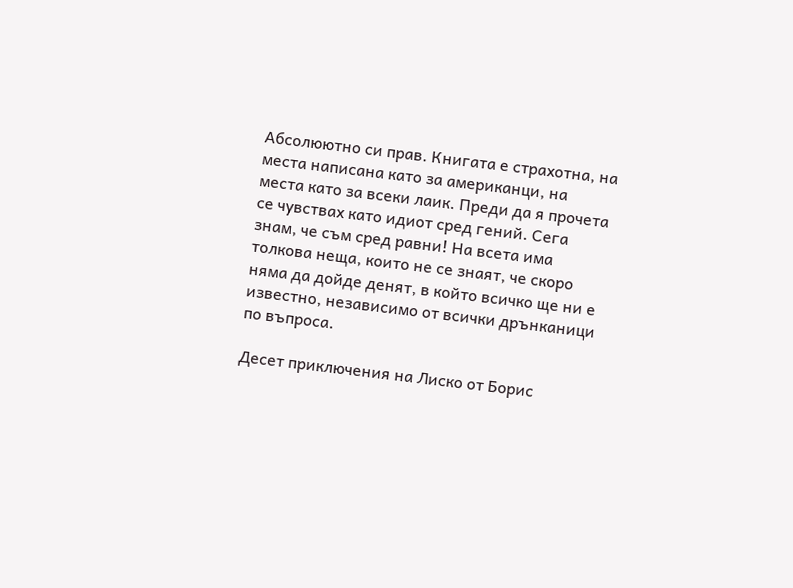Абсолюютно си прав. Книгата е страхотна, на места написана като за американци, на места като за всеки лаик. Преди да я прочета се чувствах като идиот сред гений. Сега знам, че съм сред равни! На всета има толкова неща, които не се знаят, че скоро няма да дойде денят, в който всичко ще ни е известно, независимо от всички дрънканици по въпроса.

Десет приключения на Лиско от Борис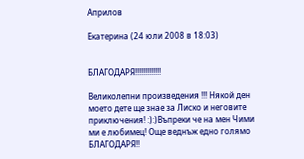Априлов

Екатерина (24 юли 2008 в 18:03)


БЛАГОДАРЯ!!!!!!!!!!!!!

Великолепни произведения !!! Някой ден моето дете ще знае за Лиско и неговите приключения! :):)Въпреки че на мен Чими ми е любимец! Още веднъж едно голямо БЛАГОДАРЯ!!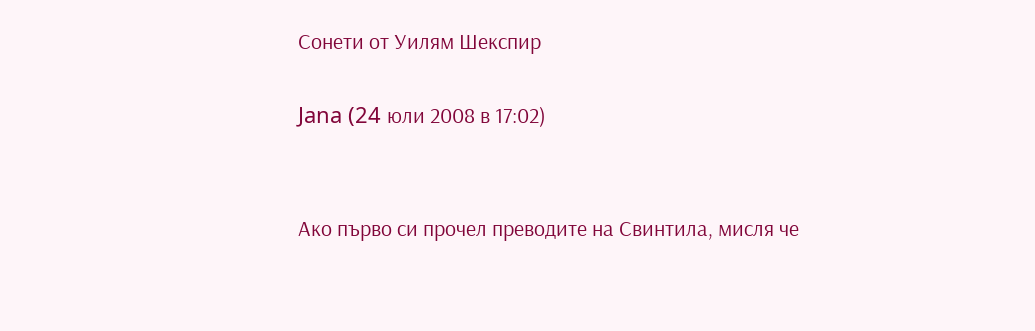Сонети от Уилям Шекспир

Jana (24 юли 2008 в 17:02)


Ако първо си прочел преводите на Свинтила, мисля че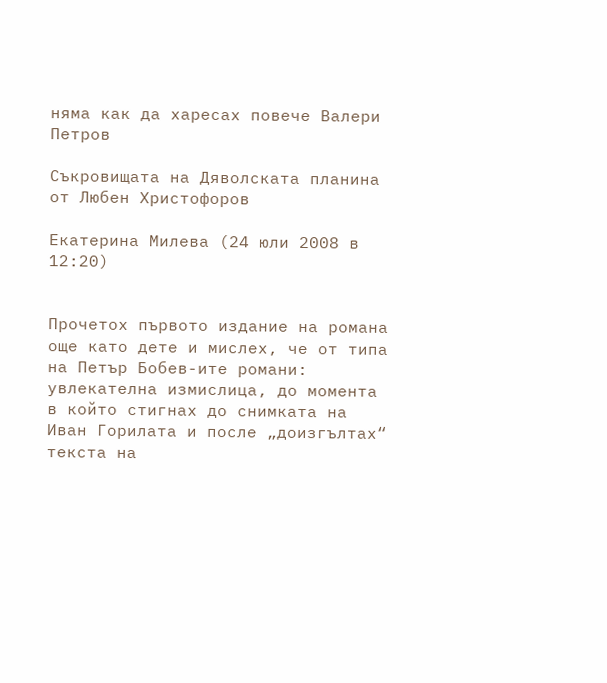няма как да харесах повече Валери Петров

Съкровищата на Дяволската планина от Любен Христофоров

Екатерина Милева (24 юли 2008 в 12:20)


Прочетох първото издание на романа още като дете и мислех, че от типа на Петър Бобев-ите романи: увлекателна измислица, до момента в който стигнах до снимката на Иван Горилата и после „доизгълтах“ текста на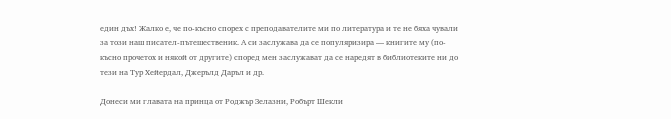един дъх! Жалко е, че по-късно спорех с преподавателите ми по литература и те не бяха чували за този наш писател-пътешественик. А си заслужава да се популяризира — книгите му (по-късно прочетох и някой от другите) според мен заслужават да се наредят в библиотеките ни до тези на Тур Хейердал, Джерълд Даръл и др.

Донеси ми главата на принца от Роджър Зелазни, Робърт Шекли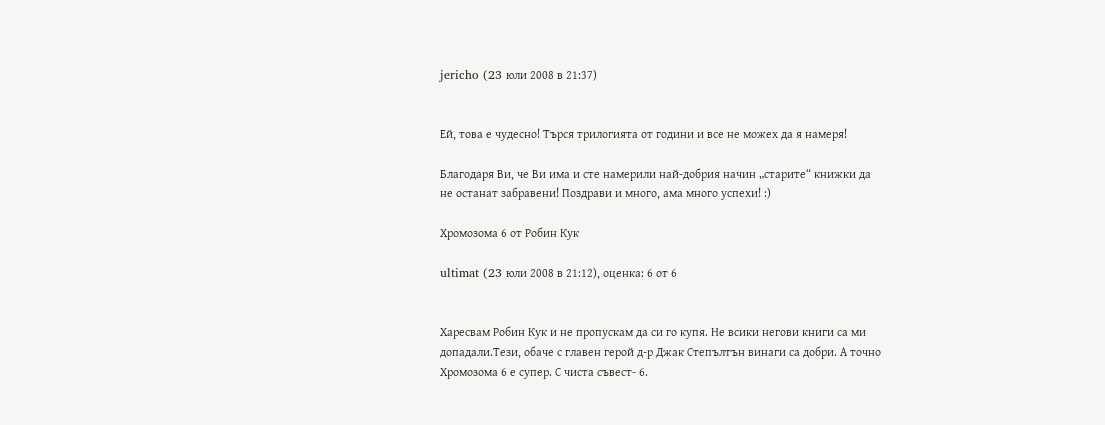jericho (23 юли 2008 в 21:37)


Ей, това е чудесно! Търся трилогията от години и все не можех да я намеря!

Благодаря Ви, че Ви има и сте намерили най-добрия начин „старите“ книжки да не останат забравени! Поздрави и много, ама много успехи! :)

Хромозома 6 от Робин Кук

ultimat (23 юли 2008 в 21:12), оценка: 6 от 6


Харесвам Робин Кук и не пропускам да си го купя. Не всики негови книги са ми допадали.Тези, обаче с главен герой д-р Джак Степълтън винаги са добри. А точно Хромозома 6 е супер. С чиста съвест- 6.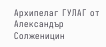Архипелаг ГУЛАГ от Александър Солженицин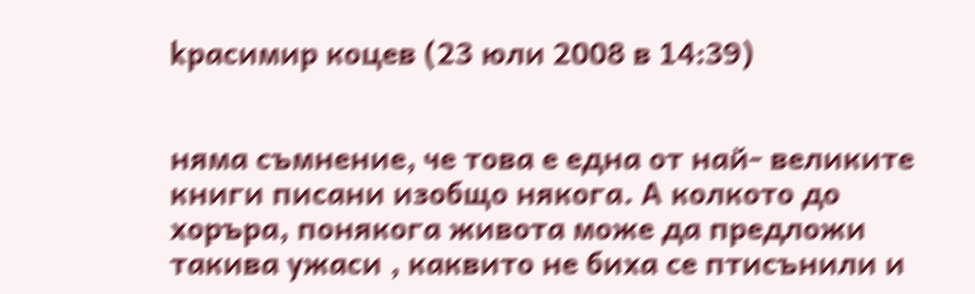kрасимир коцев (23 юли 2008 в 14:39)


няма съмнение, че това е една от най- великите книги писани изобщо някога. А колкото до хоръра, понякога живота може да предложи такива ужаси , каквито не биха се птисънили и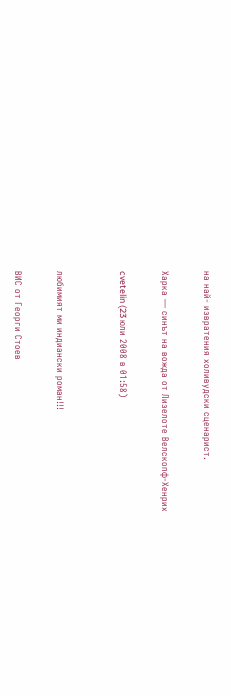на най- извратения холивудски сценарист.

Харка — синът на вожда от Лизелоте Велскопф-Хенрих

cvetelin (23 юли 2008 в 01:58)


любимият ми индиански роман!!!

ВИС от Георги Стоев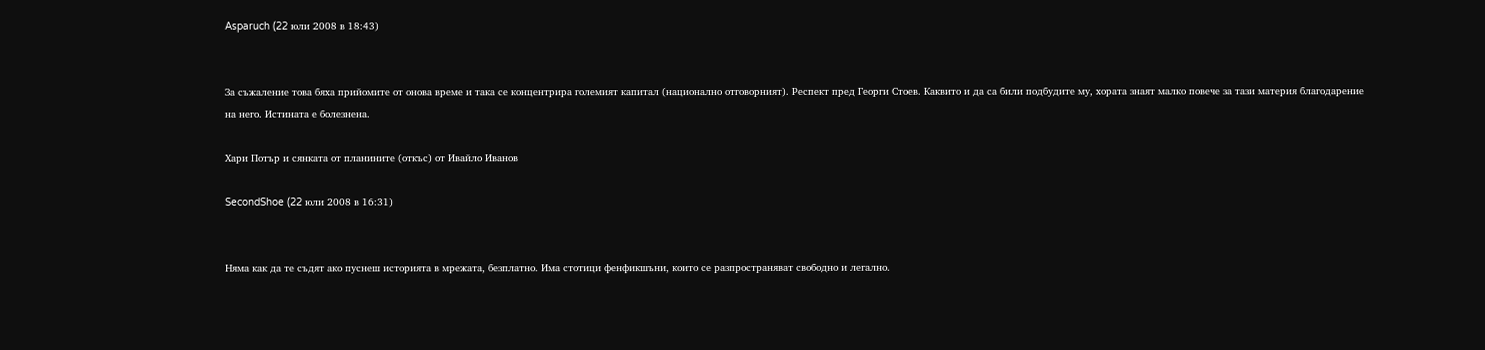Asparuch (22 юли 2008 в 18:43)


За съжаление това бяха прийомите от онова време и така се концентрира големият капитал (национално отговорният). Респект пред Георги Стоев. Каквито и да са били подбудите му, хората знаят малко повече за тази материя благодарение на него. Истината е болезнена.

Хари Потър и сянката от планините (откъс) от Ивайло Иванов

SecondShoe (22 юли 2008 в 16:31)


Няма как да те съдят ако пуснеш историята в мрежата, безплатно. Има стотици фенфикшъни, които се разпространяват свободно и легално.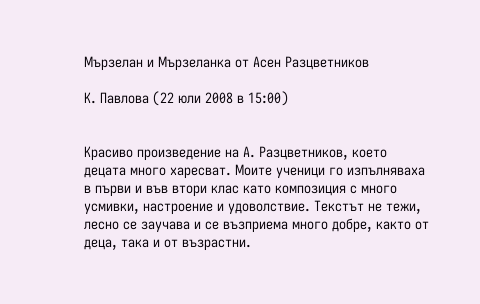Мързелан и Мързеланка от Асен Разцветников

К. Павлова (22 юли 2008 в 15:00)


Красиво произведение на А. Разцветников, което децата много харесват. Моите ученици го изпълняваха в първи и във втори клас като композиция с много усмивки, настроение и удоволствие. Текстът не тежи, лесно се заучава и се възприема много добре, както от деца, така и от възрастни.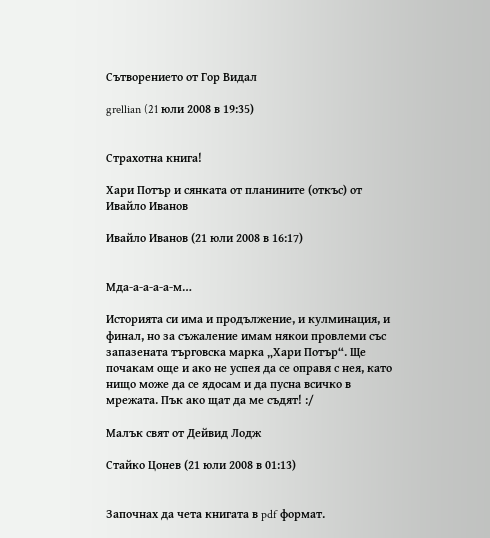Сътворението от Гор Видал

grellian (21 юли 2008 в 19:35)


Страхотна книга!

Хари Потър и сянката от планините (откъс) от Ивайло Иванов

Ивайло Иванов (21 юли 2008 в 16:17)


Мда-а-а-а-а-м…

Историята си има и продължение, и кулминация, и финал, но за съжаление имам някои провлеми със запазената търговска марка „Хари Потър“. Ще почакам още и ако не успея да се оправя с нея, като нищо може да се ядосам и да пусна всичко в мрежата. Пък ако щат да ме съдят! :/

Малък свят от Дейвид Лодж

Стайко Цонев (21 юли 2008 в 01:13)


Започнах да чета книгата в pdf формат.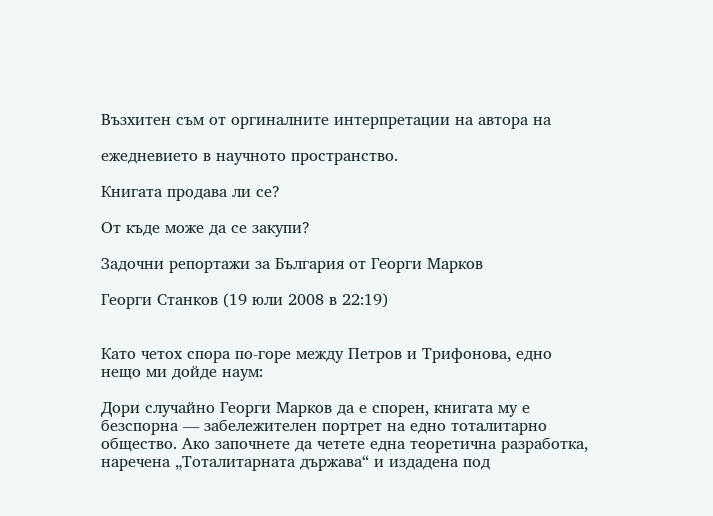Възхитен съм от оргиналните интерпретации на автора на

ежедневието в научното пространство.

Книгата продава ли се?

От къде може да се закупи?

Задочни репортажи за България от Георги Марков

Георги Станков (19 юли 2008 в 22:19)


Като четох спора по-горе между Петров и Трифонова, едно нещо ми дойде наум:

Дори случайно Георги Марков да е спорен, книгата му е безспорна — забележителен портрет на едно тоталитарно общество. Ако започнете да четете една теоретична разработка, наречена „Тоталитарната държава“ и издадена под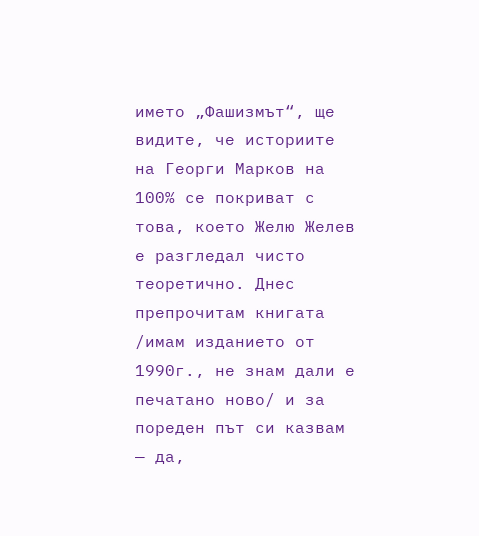името „Фашизмът“, ще видите, че историите на Георги Марков на 100% се покриват с това, което Желю Желев е разгледал чисто теоретично. Днес препрочитам книгата /имам изданието от 1990г., не знам дали е печатано ново/ и за пореден път си казвам — да,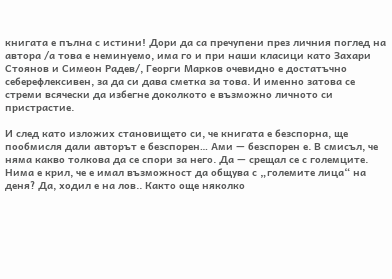книгата е пълна с истини! Дори да са пречупени през личния поглед на автора /а това е неминуемо, има го и при наши класици като Захари Стоянов и Симеон Радев/, Георги Марков очевидно е достатъчно себерефлексивен, за да си дава сметка за това. И именно затова се стреми всячески да избегне доколкото е възможно личното си пристрастие.

И след като изложих становището си, че книгата е безспорна, ще пообмисля дали авторът е безспорен… Ами — безспорен е. В смисъл, че няма какво толкова да се спори за него. Да — срещал се с големците. Нима е крил, че е имал възможност да общува с „големите лица“ на деня? Да, ходил е на лов.. Както още няколко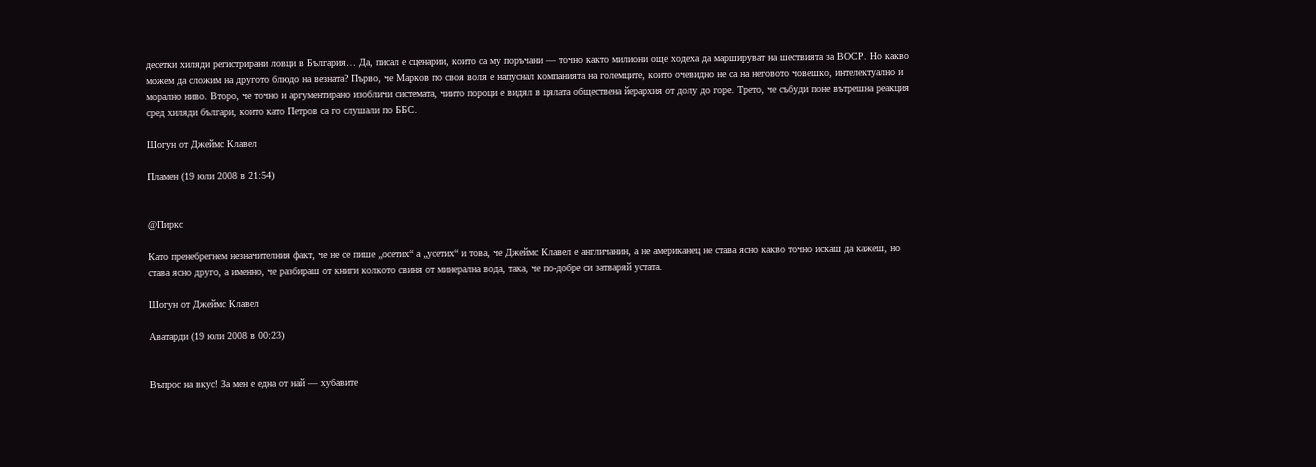десетки хиляди регистрирани ловци в България… Да, писал е сценарии, които са му поръчани — точно както милиони още ходеха да маршируват на шествията за ВОСР. Но какво можем да сложим на другото блюдо на везната? Първо, че Марков по своя воля е напуснал компанията на големците, които очевидно не са на неговото човешко, интелектуално и морално ниво. Второ, че точно и аргументирано изобличи системата, чиито пороци е видял в цялата обществена йерархия от долу до горе. Трето, че събуди поне вътрешна реакция сред хиляди българи, които като Петров са го слушали по ББС.

Шогун от Джеймс Клавел

Пламен (19 юли 2008 в 21:54)


@Пиркс

Като пренебрегнем незначителния факт, че не се пише „осетих“ а „усетих“ и това, че Джеймс Клавел е англичанин, а не американец не става ясно какво точно искаш да кажеш, но става ясно друго, а именно, че разбираш от книги колкото свиня от минерална вода, така, че по-добре си затваряй устата.

Шогун от Джеймс Клавел

Аватарди (19 юли 2008 в 00:23)


Въпрос на вкус! За мен е една от най — хубавите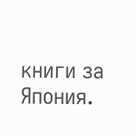книги за Япония.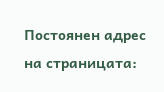Постоянен адрес на страницата: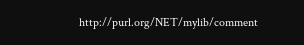http://purl.org/NET/mylib/comment